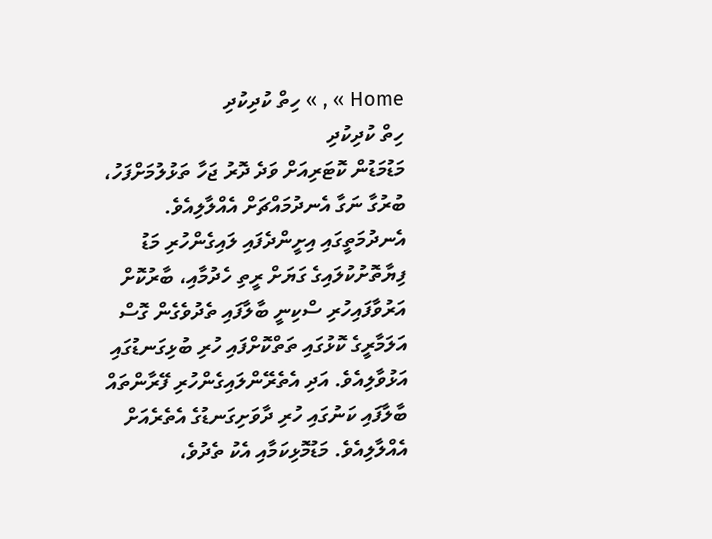Home » , » ހިތް ކުދިކުދި
ހިތް ކުދިކުދި
މަޑުމަޑުން ކޮޓަރިއަށް ވަދެ ދޮރު ޖަހާ ތަޅުލުމަށްފަހު، ބުރުގާ ނަގާ އެނދުމައްޗަށް އެއްލާލިއެވެ. އެނދުމަތީގައި އިށީންދެފައި ލައިގެންހުރި މަޑު ފިޔާތޮށުކުލައިގެ ގަޔަށް ރީތި ހެދުމާއި، ބާރުކޮށް އަރުވާފައިހުރި ސްކިނީ ބާލާފައި ތެދުވެގެން ގޮސް އަލަމާރީގެ ކޮޅުގައި ތަތްކޮށްފައި ހުރި ބުޅިގަނޑުގައި އަޅުވާލިއެވެ. އަދި އެތެރޭންލައިގެންހުރި ފޭރާންތައް ބާލާފައި ކަނުގައި ހުރި ދާވަށިގަނޑުގެ އެތެރެއަށް  އެއްލާލިއެވެ. މަޑުމޮޅިކަމާއި އެކު ތެދުވެ،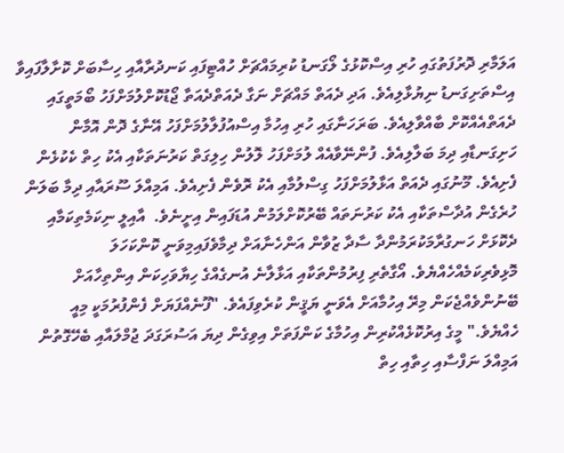އަލަމާރި ދޮރުފަތުގައި ހުރި އިސްކޮޅުގެ ލޯގަނޑު ކުރިމައްޗަށް ހުއްޓިފައި ކަނދުރާއާއި ހިސާބަށް ކޮށާލާފައިވާ އިސްތަށިގަނޑު ނިޔުޅާލިއެވެ. އަދި ދެއަތް މައްޗަށް ނަގާ ދެއަތްދެއަތާ ޖޯޑުކޮށްލުމަށްފަހު ބޯމަތީގައި ދެއަތްއެއްކޮށް ބާއްވާލިއެވެ. ބަރަހަނާގައި ހުރި އިހުމާ އިސްއުފުލާލުމަށްފަހު އޭނާގެ ދޮން އޮމާން ހަށިގަނޑާއި ދިމަ ބަލާލިއެވެ. ފުންނޭވާއެއް ލުމަށްފަހު ލޮލުން ހިލިގަތް ކަރުނަތަކާއި އެކު ހިތް ކެކުޅެން ފެށިއެވެ. މޫނުގައި ދެއަތް އަޅާލުމަށްފަހު ގިސްލުމާއި އެކު ރޮވެން ފެށިއެވެ. އަމިއްލަ ސޫރައާއި ދިމާ ބަލަން ހުރެގެން އުދާސްތަކާއި އެކު ކަރުނަތައް ބޭރުކޮށްލަމުން އުޑަފައިން އިށީނެވެ.  އާއިލީ ނިކަމެތިކަމާއި ދެކޮޅަށް ހަނގުރާމަކުރަމުންދާ ސާދާ ޒުވާން އަންހެނާއަށް ދިމާވެފައިމިވަނީ ކޮންކަހަލަ މޮޅިވެރިކަމެއްހެއްޔެވެ. އޯގާތެރި ފިރުމުންތަކާއި އަޅާލާނެ އުނގެއްގެ ހިޔާވަހިކަން އިންތިހާއަށް ބޭނުންވެއްޖެކަން މިރޭ އިހުމާއަށް އެވަނީ ޔަޤީން ކުރެވިފައެވެ. "ފޫނެއްފަޔަށް ފެންފުރުމަކީ މިއީ ހެއްޔެވެ." މީގެ އިރުކޮޅެއްކުރިން އިހުމާގެ ކަންފަތަށް އިވިގެން ދިޔަ އަސުރަގަދަ ޖުމްލައާއި ބެހޭގޮތުން އަމިއްލަ ނަފްސާއި ހިތާއި ހިތް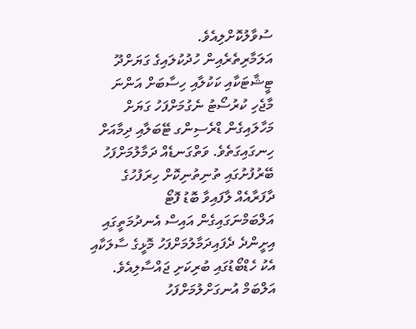ސުވާލުކޮށްލިއެވެ.
އަލަމާރިތެރެއިން ހުދުކުލައިގެ ގަޔަށްދޫ ޓީޝާޓަކާއި ކަކުލާއި ހިސާބަށް އަންނަ މާޖެހި ކުރުސޯޓު ނެގުމަށްފަހު ގަޔަށް މަހާލައިގެން ޑްރެސިންގ ޓޭބަލާއި ދިމާއަށް ހިނގައިގަތެވެ. ވަތްގަނޑެއް ދަމާލުމަށްފަހު ބޭރުފުށުގައި ތުނިތުނިކޮށް ހިރަފުހުގެ ދާފަރާއެއް ލާފައިވާ ބޮޑު ފޮޓޯ އަލްބަމްނަގައިގެން އައިސް އެނދުމަތީގައި އިށީންދެ ދެފައިދަމާލުމަށްފަހު މޮޅީގެ ސާލަކާއި އެކު ހެޑްބޯޑުގައި ބުރިކަށި ޖައްސާލިއެވެ. އަލްބަމް އުނގަށްލުމަށްފަހު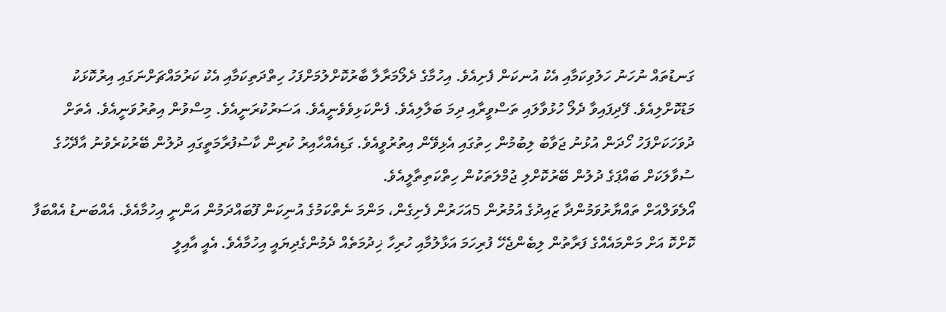ގަނޑުތައް ނުހަނު ހަލުވިކަމާއި އެކު އުނކަން ފެށިއެވެ. އިހުމާގެ ދެލޯމަރާލާ ބާރުކޮށްލުމަށްފަހު ހިތްދަތިކަމާއި އެކު ކަރުމައްޗަށްނަގައި އިރުކޮޅަކު މަޑުކޮށްލިއެވެ. ފޭދިފައިވާ ދެލޯ ހުޅުވާލައި ތަސްވީރާއި ދިމަ ބަލާލިއެވެ. ފެންކަޅިވެވެނީއެވެ. އަސަރުކުރަނީއެވެ. މިސްވުން އިތުރުވަނީއެވެ. އެތަށް ދުވަހަކަށްފަހު ހޯދަން އުޅުނު ޖަވާބު ލިބުމުން ހިތުގައި އެޅިވޭން އިތުރުވީއެވެ. ގަޑިއެއްހާއިރު ކުރިން ކާސުފުރާމަތީގައި ދުލުން ބޭރުކުރެވުނު އާދޭހުގެ ސުވާލަކަށް ބައްޕަގެ ދުލުން ބޭރުކޮށްލި ޖުމްލަތަކުން ހިތްކަތިތާލީއެވެ.
އޯލެވަލްއަށް ތައްޔާރުވަމުންދާ ޒައިދުގެ އުމުރުން 5އަހަރުން ފެށިގެން، މަންމަ ނެތްކަމުގެ އުނިކަން ފޫބައްދަމުން އަންނީ އިހުމާއެވެ. އެއްބަނޑު އެއްބަފާ ކޮށްކޮ އަށް މަންމައެއްގެ ފަރާތުން ލިބެންޖެހޭ ފުރިހަމަ އަޅާލުމާއި ހުރިހާ ޚިދުމަތެއް ދެމުންގެދިޔައީ އިހުމާއެވެ. އެއީ އާއިލީ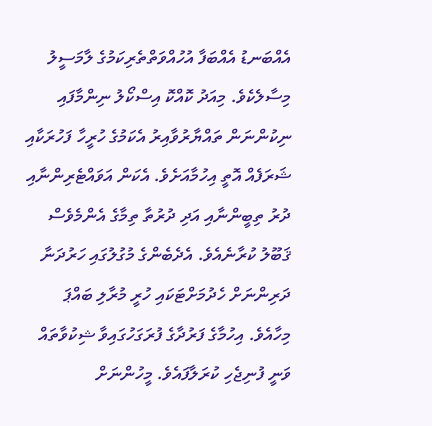އެއްބަނޑު އެއްބަފާ އުހުއްވަތްތެރިކަމުގެ ލާމަސީލު މިސާލެކެވެ. މިއަދު ކޮއްކޮ އިސްކޯލު ނިންމާފައި ނިކުންނަން ތައްޔާރުވާއިރު އެކަމުގެ ހުރީހާ ފަހުރަކާއި ޝަރަފެއް އޮތީ އިހުމާއަށެވެ. އެކަން އަވައްޓެރިންނާއި ދުރު ތިބީންނާއި އަދި ދުރުތާ ތިމާގެ އެންމެވެސް ޤަބޫލު ކުރާނެއެވެ. އެދެބެންގެ މުގުލުގައި ހަރުދަނާ ދަރިންނަށް ހެދުމަށްޓަކައި ހުރީ މުރާލި ބައްޕަ މިހާއެވެ. އިހުމާގެ ފަރުދާގެ ފުރަގަހުގައިވާ ޝިކުވާތައް ވަނީ ފުނިޖެހި ކުރަލާފައެވެ. މީހުންނަށް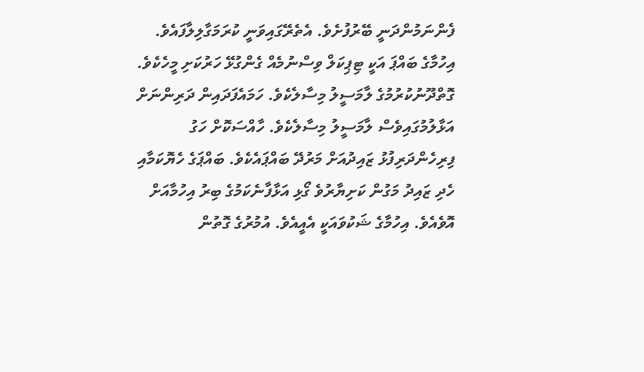ފެންނަމުންދަނީ ބޭރުފުށެވެ. އެތެރޭގައިވަނީ ކުރަމަގާލިލާފައެވެ.
އިހުމާގެ ބައްޕަ އަކީ ޓިޕިކަލް ވިސްނުމެއް ގެންގުޅޭ ހަރުކަށި މީހެކެވެ. ގޮތްދޫނުކުރުމުގެ ލާމަސީލު މިސާލެކެވެ. ހަމައެފަދައިން ދަރިންނަށް އަޅާލުމުގައިވެސް ލާމަސީލު މިސާލެކެވެ. ހާއްސަކޮށް ހަގު ފިރިހެންދަރިފުޅު ޒައިދުއަށް މަރުދޭ ބައްޕައެކެވެ. ބައްޕަގެ ހެޔޮކަމާއި ހެދި ޒައިދު މަގުން ކަށިޔާރުވެ ގޯޅި އަޅާފާނެކަމުގެ ބިރު އިހުމާއަށް އޮވެއެވެ. އިހުމާގެ ޝަކުވައަކީ އެއީއެވެ. އުމުރުގެ ގޮތުން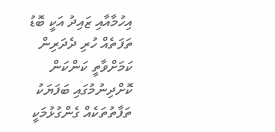އިހުމާއާއި ޒައިދު އަކީ ބޮޑު ތަފަތެއް ހުރި ދެދަރިން ކަމަށްވާތީ ކަންކަން ކޮށްދިނުމުގައި ބަފަޔަކު ތަފާތުތަކެއް ގެންގުޅުމަކީ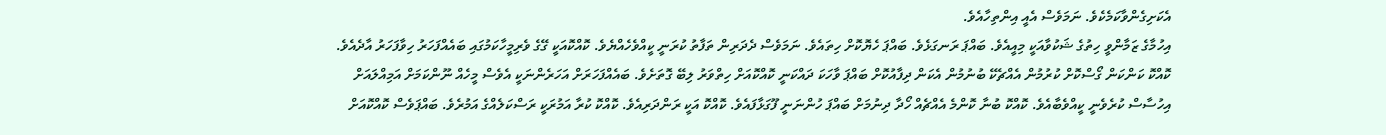އެކަށިގެންވާކަމެކެވެ. ނަމަވެސް އެއީ އިންތިހާއެވެ.
އިހުމާގެ ޒަމާންވީ ހިތުގެ ޝަކުވާއަކީ މިއީއެވެ. ބައްޕަ ރަނގަޅެވެ. ބައްޕަ ހެޔޮކޮށް ހިތައެވެ. ނަމަވެސް ދެދަރިން ތަފާތު ކުރަނީ ކީއްވެހެއްޔެވެ. ކޮއްކޮއަކީ ގޭގެ ވެރިމީހާކަމުގައި ބައެއްފަހަރު ހިވާފަހަރު އާދެއެވެ. ކޮއްކޮ ކަންކަން ގޯސްކޮށް ކުރުމުން އެއްޗެކޭ ބުނުމުން އެކަން ދިފާއުކޮށް ބައްޕަ ވާހަކަ ދައްކަނީ ކޮއްކޮއަށް ހިތްވަރު ލިބޭ ގޮތަށެވެ. ބައެއްފަހަރަށް އަހަރެންނަކީ އެވެސް މީހެއް ނޫންކަމަށް އަމިއްލައަށް އިހުސާސް ކުރެވެނީ ކީއްވެބާއެވެ. ކޮއްކޮ ބުނާ ކޮންމެ އެއްޗެއް ހޯދާ ދިނުމަށް ބައްޕަ ހުންނަނީ ފޫގަޅާފައެވެ. ކޮއްކޮ އަކީ ރަންދަރިއެވެ. ކޮއްކޮ ކުރާ އަމުރަކީ ރަސްކަލެއްގެ އަމުރެވެ. ބައްޕަވެސް ކޮއްކޮއަށް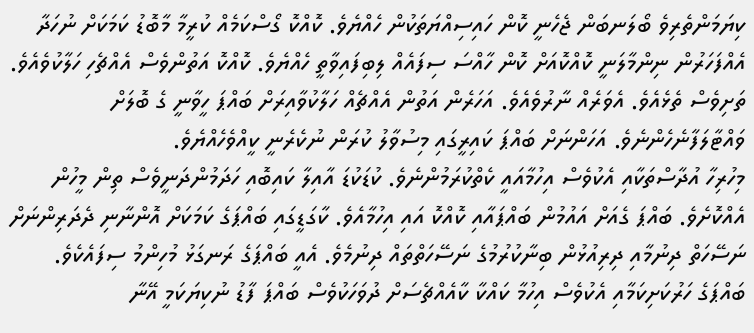ކިޔަމަންތެރިވެ ބޯލަނބަން ޖެހެނީ ކޮން ހައިސިއްޔަތަކުން ހެއްޔެވެ. ކޮއްކޮ ގޯސްކަމެއް ކުރީމާ މާބޮޑު ކަމަކަށް ނުހަދާ އެއްފަހަރުން ނިންމާލަނީ ކޮއްކޮއަށް ކޮން ހާއްސަ ސިފައެއް ލިބިފައިވާތީ ހެއްޔެވެ. ކޮއްކޮ އަތުންވެސް އެއްޗެހި ހަލާކުވެއެވެ. ތަށިވެސް ތެޅެއެވެ. އެވަރެއް ނާރުވެއެވެ. އަހަރެން އަތުން އެއްޗެއް ހަލާކުވާއިރަށް ބައްޕަ ހީވާނީ ގެ ބޮލަށް ވައްޓާލަފާނެހެންނެވެ. އަހަންނަށް ބައްޕަ ކައިރީގައި މިސުވާލު ކުރަން ނުކެރެނީ ކީއްވެހެއްޔެވެ.
މިހުރިހާ އުދާސްތަކާއި އެކުވެސް އިހުމާއައީ ކެތްކުރަމުންނެވެ. ކުޑަކުޑަ އާއިލާ ކައިބޮއި ހަދަމުންދަނީވެސް ތިން މީހުން އެއްކޮށެވެ. ބައްޕަ ގެއަށް އައުމުން ބައްޕައާއި ކޮއްކޮ އައި އިހުމާއެވެ. ކާގަޑީގައި ބައްޕަގެ ކަމަކަށް އޮންނާނި ދެދަރިންނަށް ނަސޭހަތް ދިނުމާއި ދިރިއުޅުން ބިނާކުރުމުގެ ނަސޭހަތްތައް ދިނުމެވެ. އެއީ ބައްޕަގެ ރަނގަޅު މުހިންމު ސިފައެކެވެ. ބައްޕަގެ ހަރުކަށިކަމާއި އެކުވެސް އިހުމާ ކައްކާ ކާއެއްޗެސަށް ދުވަހަކުވެސް ބައްޕަ ފާޑު ނުކިޔަކަމީ އޭނާ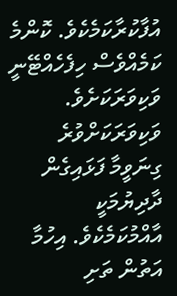އުފާކުރާކަމެކެވެ. ކޮންމެ ކަމެއްވެސް ހިފެހެއްޓޭނީ ވަކިވަރަކަށެވެ. ވަކިވަރަކަށްވުރެ ގިނަވީމާ ފަޅައިގެން ދާދިޔުމަކީ އާއްމުކަމެކެވެ. އިހުމާ އަތުން ތަށި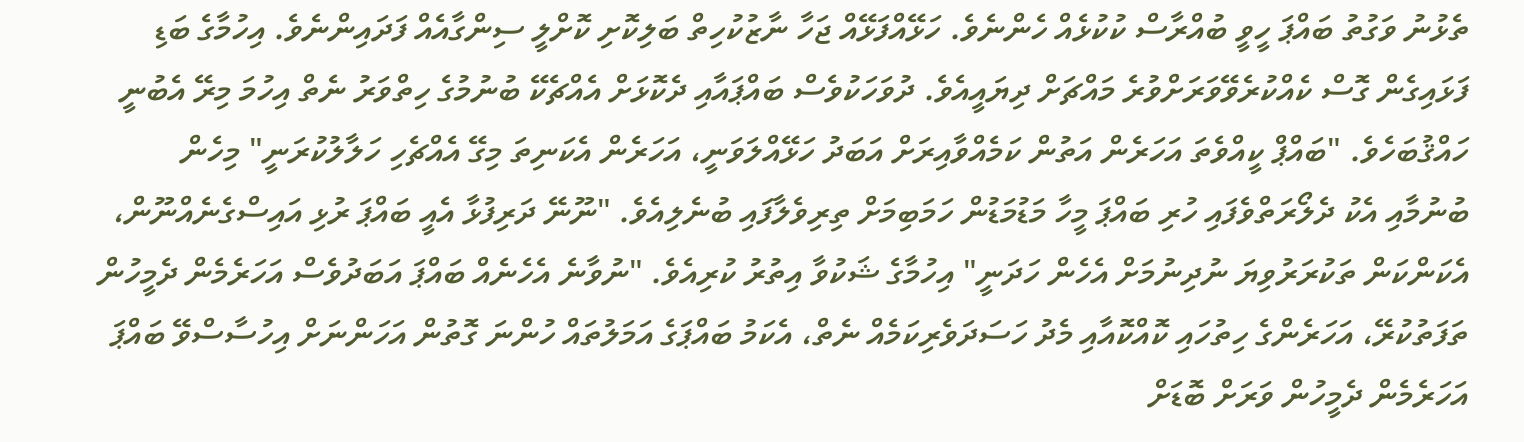ތެޅުނު ވަގުތު ބައްޕަ ހީވީ ބުއްރާސް ކުކުޅެއް ހެންނެވެ. ހަޅޭއްފަޅޭއް ޖަހާ ނާޒުކުހިތް ބަލިކޮށި ކޮށްލީ ސިންގާއެއް ފަދައިންނެވެ. އިހުމާގެ ބަޑި ފަޅައިގެން ގޮސް ކެއްކުރެވޭވަރަށްވުރެ މައްޗަށް ދިޔައީއެވެ. ދުވަހަކުވެސް ބައްޕައާއި ދެކޮޅަށް އެއްޗެކޭ ބުނުމުގެ ހިތްވަރު ނެތް އިހުމަ މިރޭ އެބުނީ ހައްޤުބަހެވެ. "ބައްޕް ކީއްވެތަ އަހަރެން އަތުން ކަމެއްވާއިރަށް އަބަދު ހަޅޭއްލަވަނީ، އަހަރެން އެކަނިތަ މިގޭ އެއްޗެހި ހަލާލުކުރަނީ" މިހެން ބުނުމާއި އެކު ދެލޯރަތްވެފައި ހުރި ބައްޕަ މީހާ މަޑުމަޑުން ހަމަބިމަށް ތިރިވެލާފައި ބުނެލިއެވެ. "ނޫނޭ ދަރިފުޅާ އެއީ ބައްޕަ ރުޅި އައިސްގެނެއްނޫން، އެކަންކަން ތަކުރަރުވިޔަ ނުދިނުމަށް އެހެން ހަދަނީ" އިހުމާގެ ޝަކުވާ އިތުރު ކުރިއެވެ. "ނުވާނެ އެހެނެއް ބައްޕަ އަބަދުވެސް އަހަރެމެން ދެމީހުން ތަފަތުކުރޭ، އަހަރެންގެ ހިތުހައި ކޮއްކޮއާއި މެދު ހަސަދަވެރިކަމެއް ނެތް، އެކަމު ބައްޕަގެ އަމަލުތައް ހުންނަ ގޮތުން އަހަންނަށް އިހުސާސްވޭ ބައްޕަ އަހަރެމެން ދެމީހުން ވަރަށް ބޮޑަށް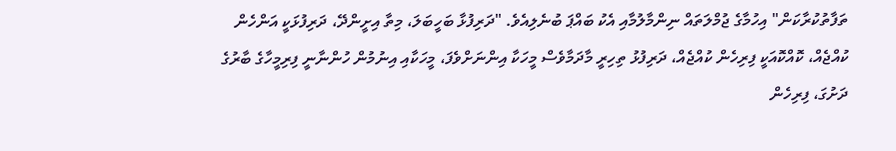ތަފާތުކުރާކަން" އިހުމާގެ ޖުމްލަތައް ނިންމާލުމާއި އެކު ބައްޕަ ބުނެލިއެވެ. "ދަރިފުޅާ ބަހީބަލަ، މިތާ އިށީންދޭ، ދަރިފުޅަކީ އަންހެން ކުއްޖެއް، ކޮއްކޮއަކީ ފިރިހެން ކުއްޖެއް، ދަރިފުޅު ތިހިރީ މާދަމާވެސް މީހަކާ އިންނަށްވެފަ، މީހަކާއި އިނުމުން ހުންނާނީ ފިރިމީހާގެ ބާރުގެ ދަށުގަ، ފިރިހެން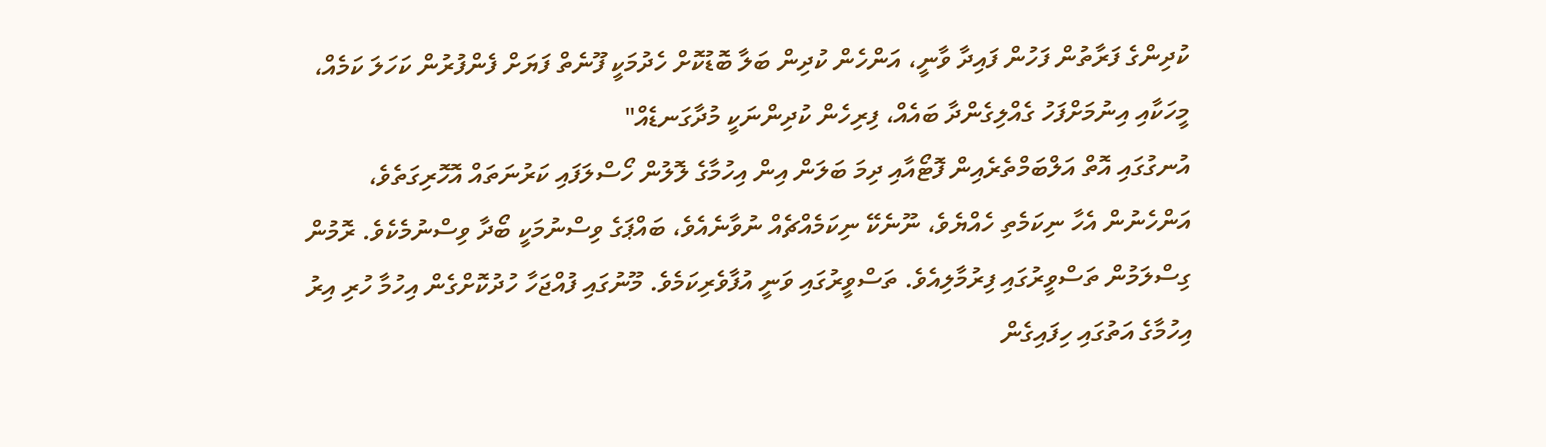ކުދިންގެ ފަރާތުން ފަހުން ފައިދާ ވާނީ، އަންހެން ކުދިން ބަލާ ބޮޑުކޮށް ހެދުމަކީ ފޫނެތް ފަޔަށް ފެންފުރުން ކަހަލަ ކަމެއް، މީހަކާއި އިނުމަށްފަހު ގެއްލިގެންދާ ބައެއް، ފިރިހެން ކުދިންނަކީ މުދާގަނޑެއް"
އުނގުގައި އޮތް އަލްބަމްތެރެއިން ފޮޓޯއާއި ދިމަ ބަލަން އިން އިހުމާގެ ލޮލުން ހޯސްލަފައި ކަރުނަތައް އޮހޮރިގަތެވެ، އަންހެނުން އެހާ ނިކަމެތި ހެއްޔެވެ، ނޫނެކޭ ނިކަމެއްޗެއް ނުވާނެއެވެ، ބައްޕަގެ ވިސްނުމަކީ ބޯދާ ވިސްނުމެކެވެ. ރޮމުން ގިސްލަމުން ތަސްވީރުގައި ފިރުމާލިއެވެ. ތަސްވީރުގައި ވަނީ އުފާވެރިކަމެވެ. މޫނުގައި ފުއްޖަހާ ހުދުކޮށްގެން އިހުމާ ހުރި އިރު އިހުމާގެ އަތުގައި ހިފައިގެން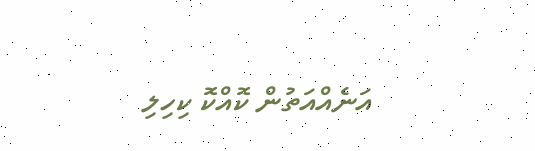އަނެއްއަތުން ކޮއްކޮ ކިހިލި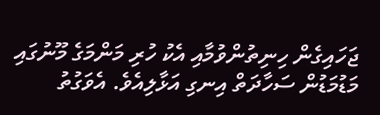ޖަހައިގެން ހިނިތުންވުމާއި އެކު ހުރި މަންމަގެ މޫނުގައި މަޑުމަޑުން ސަހާދަތް އިނގި އަޅާލިއެވެ. އެވަގުތު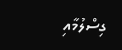ގިސްލުމާއި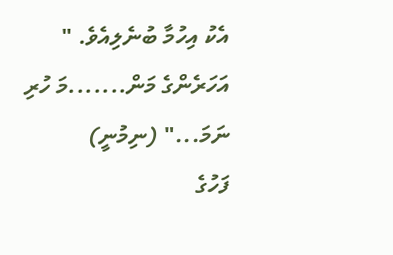އެކު އިހުމާ ބުނެލިއެވެ. " އަހަރެންގެ މަން.......މަ ހުރި ނަމަ..." (ނިމުނީ)
ފަހުގެ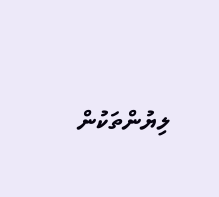ލިޔުންތަކުން